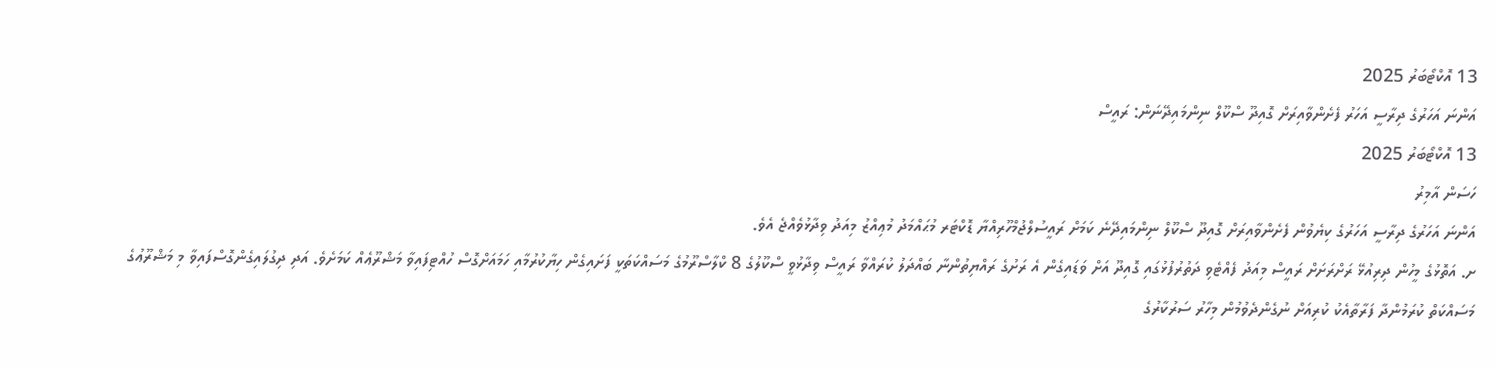13 އޮކްޓޯބަރު 2025
އަންނަ އަހަރުގެ ދިރާސީ އަހަރު ފެށެންވާއިރަށް ގޮއިދޫ ސްކޫލް ނިންމައިދޭނަން: ރައީސް
13 އޮކްޓޯބަރު 2025
ހަސަން އާމިރު
އަންނަ އަހަރުގެ ދިރާސީ އަހަރުގެ ކިޔެވުން ފެށެންވާއިރަށް ގޮއިދޫ ސްކޫލް ނިންމައިދޭނެ ކަމަށް ރައީސުލްޖުމްހޫރިއްޔާ ޑޮކްޓަރ މުޙައްމަދު މުޢިއްޒު މިއަދު ވިދާޅުވެއްޖެ އެވެ.
ށ. އަތޮޅުގެ މީހުން ދިރިއުޅޭ ރަށްރަށަށް ރައީސް މިއަދު ފެއްޓެވި ދަތުރުފުޅުގައި ގޮއިދޫ އަށް ވަޑައިގެން އެ ރަށުގެ ރައްޔިތުންނާ ބައްދަލު ކުރައްވާ ރައީސް ވިދާޅުވީ ސްކޫލުގެ 8 ކްލާސްރޫމުގެ މަސައްކަތަކީ ފަށައިގެން ހިޔާކުރުމާއި ހަމައަށްގޮސް ހުއްޓިފައިވާ މަޝްރޫޢެއް ކަމަށެވެ. އަދި ދިގުލައިގެންގޮސްފައިވާ މި މަޝްރޫޢުގެ މަސައްކަތް ކުރަމުންދާ ފަރާތާއެކު ކުރިއަށް ނުގެންދެވުމުން މިހާރު ސަރުކާރުގެ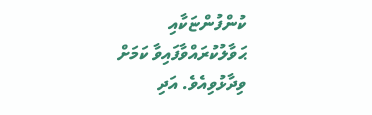ކުންފުންޏަކާއި ޙަވާލުކުރައްވާފައިވާ ކަމަށް ވިދާޅުވިއެވެ. އަދި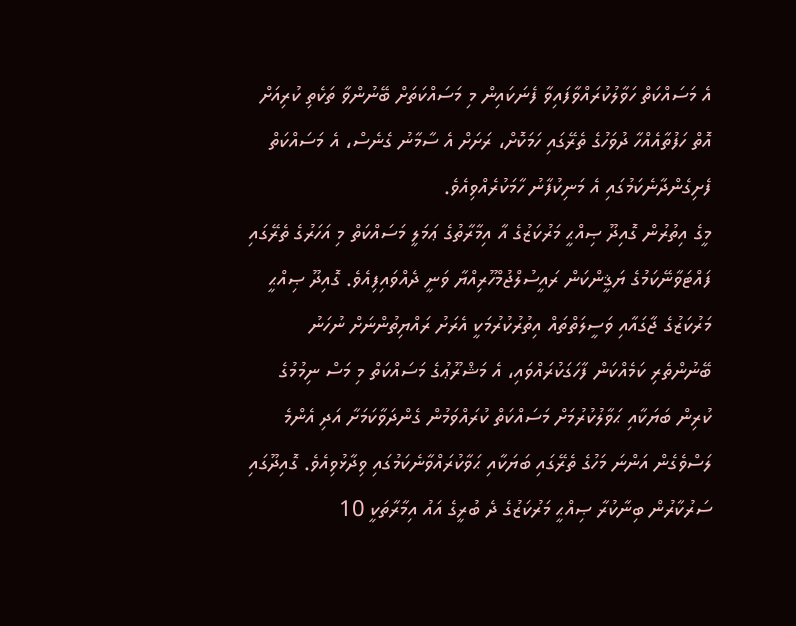އެ މަސައްކަތް ހަވާލުކުރައްވާފައިވާ ފެނަކައިން މި މަސައްކަތަށް ބޭނުންވާ ތަކެތި ކުރިއަށް އޮތް ހަފުތާއެއްހާ ދުވަހުގެ ތެރޭގައި ހަމަކޮށް، ރަށަށް އެ ސާމާނު ގެނެސް، އެ މަސައްކަތް ފެށިގެންދާނެކަމުގައި އެ މަނިކުފާނު ހާމަކުރެއްވިއެވެ.
މީގެ އިތުރުން ގޮއިދޫ ޞިއްޙީ މަރުކަޒުގެ އާ އިމާރާތުގެ ޢަމަލީ މަސައްކަތް މި އަހަރުގެ ތެރޭގައި ފައްޓަވާނޭކަމުގެ ޔަޤީންކަން ރައީސުލްޖުމްހޫރިއްޔާ ވަނީ ދެއްވައިފިއެވެ. ގޮއިދޫ ޞިއްޙީ މަރުކަޒުގެ ޖާގައާއި ވަސީލަތްތައް އިތުރުކުރުމަކީ އެރަށު ރައްޔިތުންނަށް ނުހަނު ބޭނުންތެރި ކަމެއްކަން ފާހަގަކުރައްވައި، އެ މަޝްރޫޢުގެ މަސައްކަތް މި މަސް ނިމުމުގެ ކުރިން ބަޔަކާއި ޙަވާލުކުރުމަށް މަސައްކަތް ކުރައްވަމުން ގެންދަވާކަމަށާ އަދި އެންމެ ލަސްވެގެން އަންނަ މަހުގެ ތެރޭގައި ބަޔަކާއި ޙަވާކުރައްވާނެކަމުގައި ވިދާޅުވިއެވެ. ގޮއިދޫގައި ސަރުކާރުން ބިނާކުރާ ޞިއްޙީ މަރުކަޒުގެ ދެ ބުރީގެ އައު އިމާރާތަކީ 10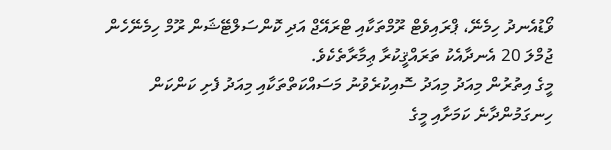ވޯޑުއެނދު ހިމެނޭ، ޕްރައިވެޓް ރޫމްތަކާއި ޓްރައޭޖް އަދި ކޮންސަލްޓޭޝަން ރޫމް ހިމެނޭހެން ޖުމްލަ 20 އެނދާއެކު ތަރައްޤީކުރާ ޢިމާރާތެކެވެ.
މީގެ އިތުރުން މިއަދު މިއަދު ސޮއިކުރެވުނު މަސައްކަތްތަކާއި މިއަދު ފެށި ކަންކަން ހިނގަމުންދާނެ ކަމަށާއި މީގެ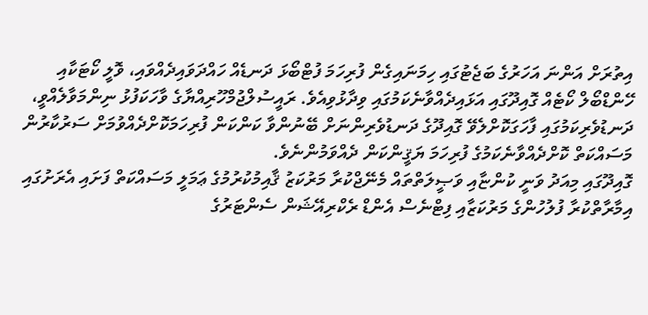އިތުރަށް އަންނަ އަހަރުގެ ބަޖެޓުގައި ހިމަނައިގެން ފުރިހަމަ ފުޓްބޯޅަ ދަނޑެއް ހައްދަވައިދެއްވައި، ވޮލީ ކޯޓަކާއި ހޭންޑްބޯލް ކޯޓެއް ގޮއިދޫގައި އަޅައިދެއްވާނެކަމުގައި ވިދާޅުވިއެވެ. ރައީސުލްޖުމްހޫރިއްޔާގެ ވާހަކަފުޅު ނިންމަވާލެއްވީ، ދަނޑުވެރިކަމުގައި ފާހަގަކޮށްލެވޭ ގޮއިދޫގެ ދަނޑުވެރިންނަށް ބޭނުންވާ ކަންކަން ފުރިހަމަކޮށްދެއްވުމަށް ސަރުކާރުން މަސައްކަތް ކޮށްދެއްވާނެކަމުގެ ފުރިހަމަ ޔަޤީންކަން ދެއްވަމުންނެވެ.
ގޮއިދޫގައި މިއަދު ވަނީ ކުންޏާއި ވަޞީލަތްތައް މެނޭޖްކުރާ މަރުކަޒު ޤާއިމުކުރުމުގެ ޢަމަލީ މަސައްކަތް ފަށައި އެރަށުގައި އިމާރާތްކުރާ ފުލުހުންގެ މަރުކަޒާއި ފިޓްނެސް އެންޑް ރެކްރިއޭޝަން ސެންޓަރުގެ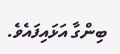ބިންގާ އަޅައިފައެވެ.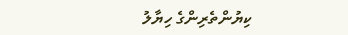ކިޔުންތެރިންގެ ހިޔާލު